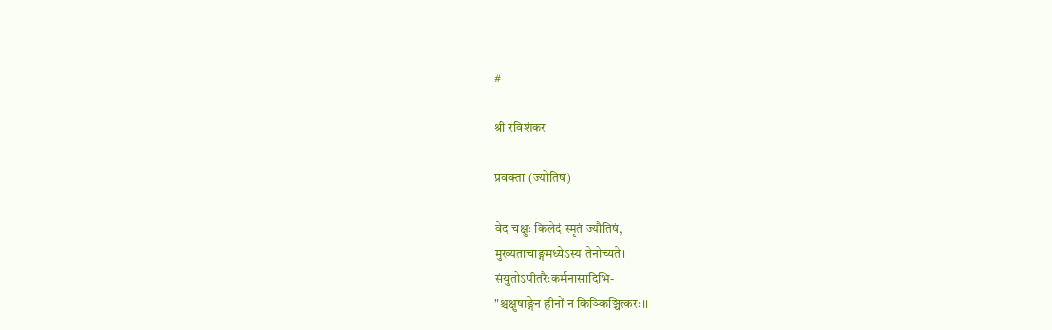#

श्री रविशंकर

प्रवक्ता (ज्योतिष)

वेद चक्षुः किलेदं स्मृतं ज्यौतिषं,
मुख्यताचाङ्गमध्येऽस्य तेनोच्यते।
संयुतोऽपीतरैःकर्मनासादिभि-
"श्चक्षुषाङ्गेन हीनों न किञ्किञ्चित्करः।।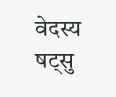वेदस्य षट्सु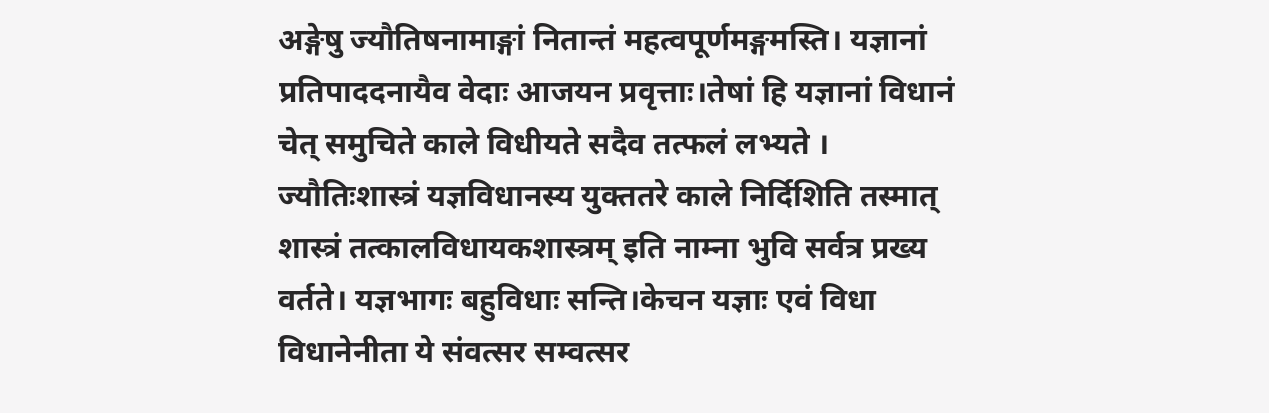अङ्गेषु ज्यौतिषनामाङ्गां नितान्तं महत्वपूर्णमङ्गमस्ति। यज्ञानां प्रतिपाददनायैव वेदाः आजयन प्रवृत्ताः।तेषां हि यज्ञानां विधानं चेत् समुचिते काले विधीयते सदैव तत्फलं लभ्यते । ज्यौतिःशास्त्रं यज्ञविधानस्य युक्ततरे काले निर्दिशिति तस्मात् शास्त्रं तत्कालविधायकशास्त्रम् इति नाम्ना भुवि सर्वत्र प्रख्य वर्तते। यज्ञभागः बहुविधाः सन्ति।केचन यज्ञाः एवं विधा विधानेनीता ये संवत्सर सम्वत्सर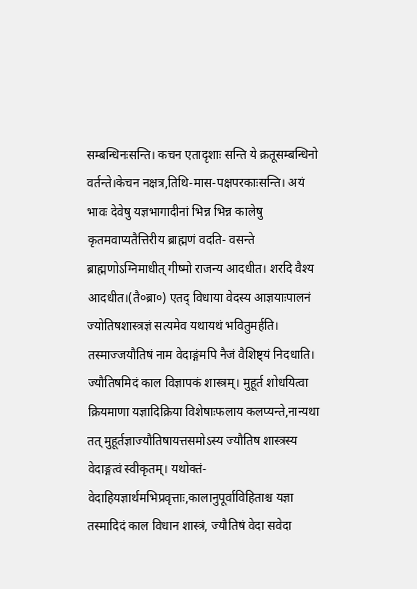सम्बन्धिनःसन्ति। कचन एतादृशाः सन्ति ये क्रतूसम्बन्धिनो वर्तन्ते।केचन नक्षत्र,तिथि-मास-पक्षपरकाःसन्ति। अयं भावः देवेषु यज्ञभागादीनां भिन्न भिन्न कालेषु कृतमवाप्यतैत्तिरीय ब्राह्मणं वदति- वसन्ते ब्राह्मणोऽग्निमाधीत् गीष्मो राजन्य आदधीत। शरदि वैश्य आदधीत।(तै०ब्रा०) एतद् विधाया वेदस्य आज्ञयाःपालनं ज्योतिषशास्त्रज्ञं सत्यमेव यथायथं भवितुमर्हति। तस्माज्जयौतिषं नाम वेदाङ्गंमपि नैजं वैशिष्ट्यं निदधाति। ज्यौतिषमिदं काल विज्ञापकं शास्त्रम्। मुहूर्त शोधयित्वा क्रियमाणा यज्ञादिक्रिया विशेषाःफलाय कलप्यन्ते,नान्यथा तत् मुहूर्तज्ञाज्यौतिषायत्तसमोऽस्य ज्यौतिष शास्त्रस्य वेदाङ्गत्वं स्वीकृतम्। यथोक्तं-वेदाहियज्ञार्थमभिप्रवृत्ताः,कालानुपूर्वाविहिताश्च यज्ञा तस्मादिदं काल विधान शास्त्रं, ज्यौतिषं वेदा सवेदा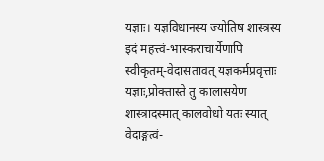यज्ञाः। यज्ञविधानस्य ज्योतिष शास्त्रस्य इदं महत्त्वं-भास्कराचार्येणापि स्वीकृतम्-वेदासतावत् यज्ञकर्मप्रवृत्ताः यज्ञाः,प्रोक्तास्ते तु कालासयेण शास्त्रादस्मात् कालवोधो यतः स्यात् वेदाङ्गत्वं-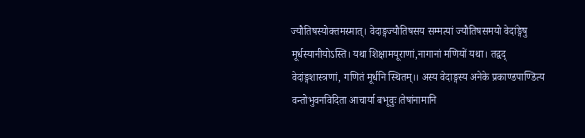ज्यौतिषस्योक्तमस्मात्। वेदाङ्गज्यौतिषसय सम्मत्यां ज्यौतिषसमयो वेदांङ्गेषु मूर्धस्यानीयोऽस्ति। यथा शिक्षामयूराणां,नागानां मणियों यथा। तद्वद् वेदांङ्गशास्त्रणां, गणितं मूर्धनि स्थितम्।। अस्य वेदाङ्गस्य अनेके प्रकाण्डपाण्डित्य वन्तोभुवनविदिता आचार्या बभूवुः।तेषांनामानि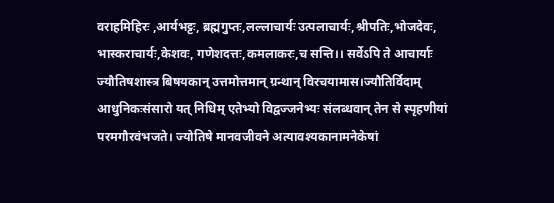वराहमिहिरः ,आर्यभट्टः, ब्रह्मगुप्तः,लल्लाचार्यः उत्पलाचार्यः,श्रीपतिः,भोजदेवः, भास्कराचार्यः,केशवः, गणेशदत्तः,कमलाकरः,च सन्ति।। सर्वेऽपि ते आचार्याः ज्यौतिषशास्त्र बिषयकान् उत्तमोत्तमान् ग्रन्थान् विरचयामास।ज्यौतिर्विदाम् आधुनिकःसंसारो यत् निधिम् एतेभ्यो विद्वज्जनेभ्यः संलब्धवान् तेन से स्पृहणीयां परमगौरवंभजते। ज्योतिषे मानवजीवने अत्यावश्यकानामनेकेषां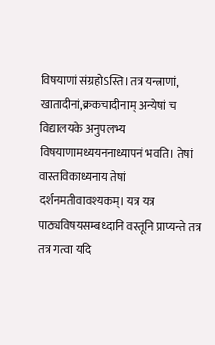विषयाणां संग्रहोऽस्ति।तत्र यन्त्राणां, खातादीनां,क्रकचादीनाम् अन्येषां च विद्यालयके अनुपलभ्य विषयाणामध्ययननाध्यापनं भवति। तेषां वास्तविकाध्यनाय तेषां दर्शनमतीवावश्यकम्। यत्र यत्र पाठ्यविषयसम्बध्दानि वस्तूनि प्राप्यन्ते तत्र तत्र गत्वा यदि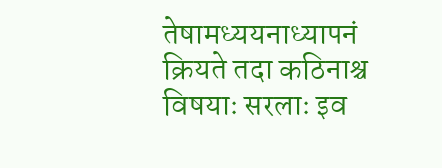तेषामध्ययनाध्यापनं क्रियते तदा कठिनाश्च विषयाः सरलाः इव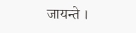जायन्ते ।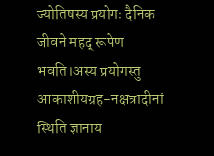ज्योतिषस्य प्रयोगः दैनिक जीवने महद् रूपेण भवति।अस्य प्रयोगस्तु आकाशीयग्रह-नक्षत्रादीनां स्थिति ज्ञानाय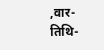,वार-तिथि-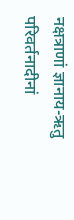नक्षत्राणां ज्ञानाय-ऋतु परिवर्तनादीनां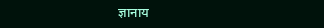ज्ञानाय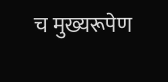च मुख्यरूपेण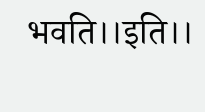भवति।।इति।।